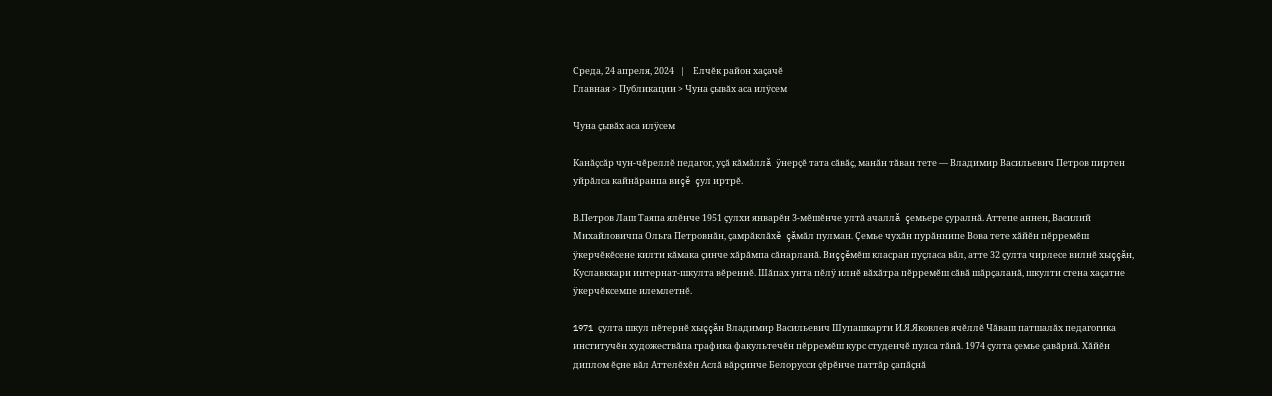Среда, 24 апреля, 2024   |    Елчĕк район хаçачĕ
Главная > Публикации > Чуна çывăх аса илÿсем

Чуна çывăх аса илÿсем

Канăçсăр чун-чĕреллĕ педагог, уçă кăмăллă ÿнерçĕ тата сăвăç, манăн тăван тете — Владимир Васильевич Петров пиртен уйрăлса кайнăранпа виçĕ çул иртрĕ.

В.Петров Лаш Таяпа ялĕнче 1951 çулхи январĕн 3-мĕшĕнче ултă ачаллă çемьере çуралнă. Аттепе аннен, Василий Михайловичпа Ольга Петровнăн, çамрăклăхĕ çăмăл пулман. Çемье чухăн пурăннипе Вова тете хăйĕн пĕрремĕш ÿкерчĕкĕсене килти кăмака çинче хăрăмпа сăнарланă. Виççĕмĕш класран пуçласа вăл, атте 32 çулта чирлесе вилнĕ хыççăн, Куславккари интернат-шкулта вĕреннĕ. Шăпах унта пĕлÿ илнĕ вăхăтра пĕрремĕш сăвă шăрçаланă, шкулти стена хаçатне ÿкерчĕксемпе илемлетнĕ.

1971 çулта шкул пĕтернĕ хыççăн Владимир Васильевич Шупашкарти И.Я.Яковлев ячĕллĕ Чăваш патшалăх педагогика институчĕн художествăпа графика факультечĕн пĕрремĕш курс студенчĕ пулса тăнă. 1974 çулта çемье çавăрнă. Хăйĕн диплом ĕçне вăл Аттелĕхĕн Аслă вăрçинче Белорусси çĕрĕнче паттăр çапăçнă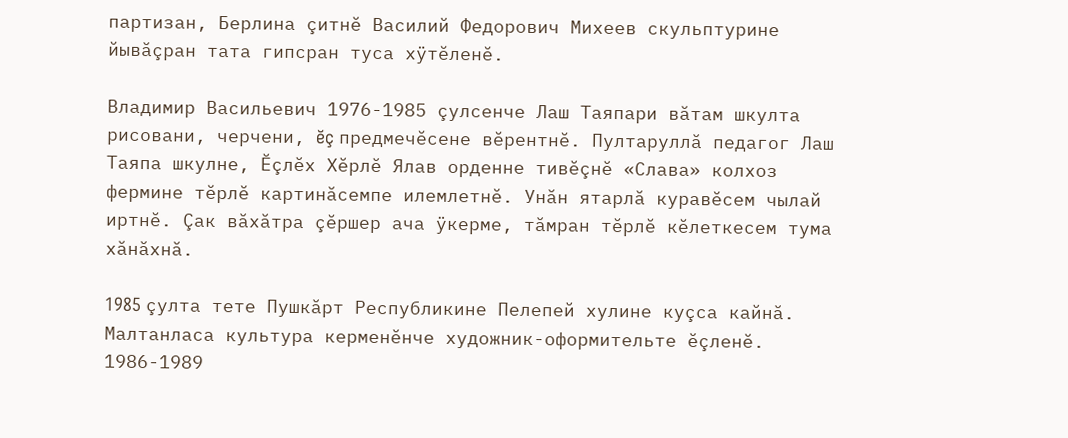партизан, Берлина çитнĕ Василий Федорович Михеев скульптурине йывăçран тата гипсран туса хÿтĕленĕ.

Владимир Васильевич 1976-1985 çулсенче Лаш Таяпари вăтам шкулта рисовани, черчени, ĕç предмечĕсене вĕрентнĕ. Пултаруллă педагог Лаш Таяпа шкулне, Ĕçлĕх Хĕрлĕ Ялав орденне тивĕçнĕ «Слава» колхоз фермине тĕрлĕ картинăсемпе илемлетнĕ. Унăн ятарлă куравĕсем чылай иртнĕ. Çак вăхăтра çĕршер ача ÿкерме, тăмран тĕрлĕ кĕлеткесем тума хăнăхнă.

1985 çулта тете Пушкăрт Республикине Пелепей хулине куçса кайнă. Малтанласа культура керменĕнче художник-оформительте ĕçленĕ. 1986-1989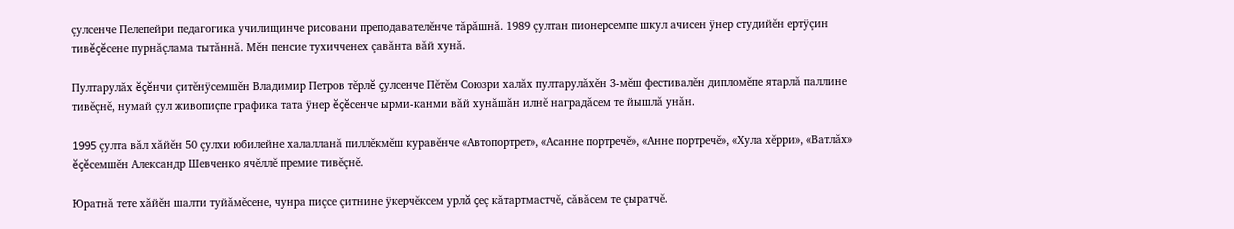çулсенче Пелепейри педагогика училищинче рисовани преподавателĕнче тăрăшнă. 1989 çултан пионерсемпе шкул ачисен ÿнер студийĕн ертÿçин тивĕçĕсене пурнăçлама тытăннă. Мĕн пенсие тухичченех çавăнта вăй хунă.

Пултарулăх ĕçĕнчи çитĕнÿсемшĕн Владимир Петров тĕрлĕ çулсенче Пĕтĕм Союзри халăх пултарулăхĕн 3-мĕш фестивалĕн дипломĕпе ятарлă паллине тивĕçнĕ, нумай çул живопиçпе графика тата ÿнер ĕçĕсенче ырми-канми вăй хунăшăн илнĕ наградăсем те йышлă унăн.

1995 çулта вăл хăйĕн 50 çулхи юбилейне халалланă пиллĕкмĕш куравĕнче «Автопортрет», «Асанне портречĕ», «Анне портречĕ», «Хула хĕрри», «Ватлăх» ĕçĕсемшĕн Александр Шевченко ячĕллĕ премие тивĕçнĕ.

Юратнă тете хăйĕн шалти туйăмĕсене, чунра пиçсе çитнине ÿкерчĕксем урлă çеç кăтартмастчĕ, сăвăсем те çыратчĕ.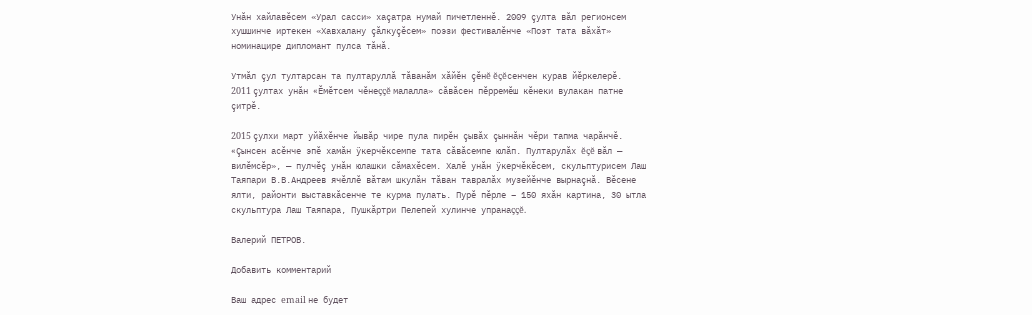Унăн хайлавĕсем «Урал сасси» хаçатра нумай пичетленнĕ. 2009 çулта вăл регионсем хушшинче иртекен «Хавхалану çăлкуçĕсем» поэзи фестивалĕнче «Поэт тата вăхăт» номинацире дипломант пулса тăнă.

Утмăл çул тултарсан та пултаруллă тăванăм хăйĕн çĕнĕ ĕçĕсенчен курав йĕркелерĕ. 2011 çултах унăн «Ĕмĕтсем чĕнеççĕ малалла» сăвăсен пĕрремĕш кĕнеки вулакан патне çитрĕ.

2015 çулхи март уйăхĕнче йывăр чире пула пирĕн çывăх çыннăн чĕри тапма чарăнчĕ. «Çынсен асĕнче эпĕ хамăн ÿкерчĕксемпе тата сăвăсемпе юлăп. Пултарулăх ĕçĕ вăл — вилĕмсĕр», — пулчĕç унăн юлашки сăмахĕсем. Халĕ унăн ÿкерчĕкĕсем, скульптурисем Лаш Таяпари В.В.Андреев ячĕллĕ вăтам шкулăн тăван тавралăх музейĕнче вырнаçнă. Вĕсене ялти, районти выставкăсенче те курма пулать. Пурĕ пĕрле – 150 яхăн картина, 30 ытла скульптура Лаш Таяпара, Пушкăртри Пелепей хулинче упранаççĕ.

Валерий ПЕТРОВ.

Добавить комментарий

Ваш адрес email не будет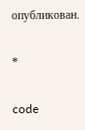опубликован.

*

code